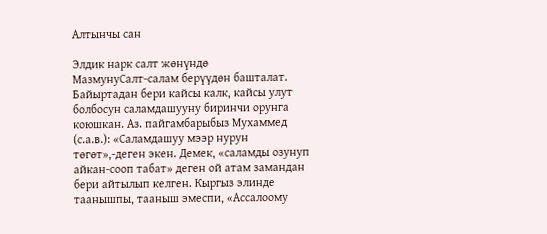Алтынчы сан

Элдик нарк салт жөнүндө
МазмунуСалт-салам берүүдөн башталат.
Байыртадан бери кайсы калк, кайсы улут болбосун саламдашууну биринчи орунга коюшкан. Аз. пайгамбарыбыз Мухаммед (с.а.в.): «Саламдашуу мээр нурун төгөт»,-деген экен. Демек, «саламды озунуп айкан-сооп табат» деген ой атам замандан бери айтылып келген. Кыргыз элинде таанышпы, тааныш эмеспи, «Ассалоому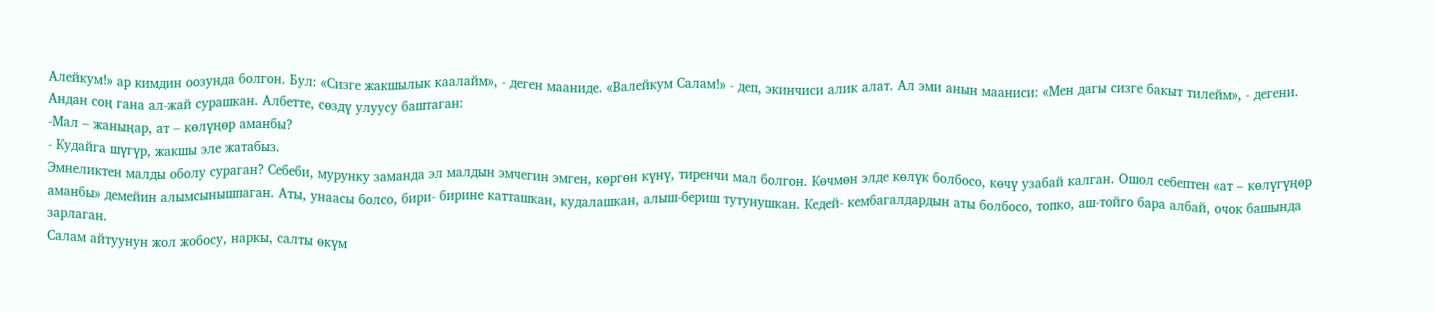Алейкум!» ар кимдин оозунда болгон. Бул: «Сизге жакшылык каалайм», - деген мааниде. «Валейкум Салам!» - деп, экинчиси алик алат. Ал эми анын мааниси: «Мен дагы сизге бакыт тилейм», - дегени. Андан соң гана ал-жай сурашкан. Албетте, сөздү улуусу баштаган:
-Мал – жаныңар, ат – көлүңөр аманбы?
- Кудайга шүгүр, жакшы эле жатабыз.
Эмнеликтен малды оболу сураган? Себеби, мурунку заманда эл малдын эмчегин эмген, көргөн күнү, тиренчи мал болгон. Көчмөн элде көлүк болбосо, көчү узабай калган. Ошол себептен «ат – көлүгүңөр аманбы» демейин алымсынышпаган. Аты, унаасы болсо, бири- бирине катташкан, кудалашкан, алыш-бериш тутунушкан. Кедей- кембагалдардын аты болбосо, топко, аш-тойго бара албай, очок башында зарлаган.
Салам айтуунун жол жобосу, наркы, салты өкүм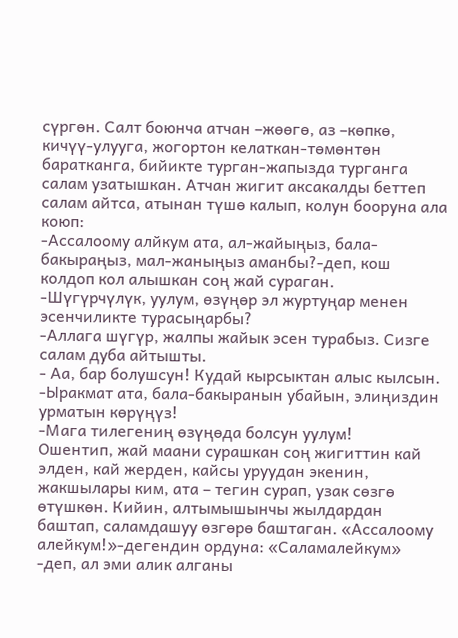сүргөн. Салт боюнча атчан –жөөгө, аз –көпкө, кичүү-улууга, жогортон келаткан-төмөнтөн баратканга, бийикте турган-жапызда турганга салам узатышкан. Атчан жигит аксакалды беттеп салам айтса, атынан түшө калып, колун бооруна ала коюп:
-Ассалоому алйкум ата, ал-жайыңыз, бала-бакыраңыз, мал-жаныңыз аманбы?-деп, кош колдоп кол алышкан соң жай сураган.
-Шүгүрчүлүк, уулум, өзүңөр эл журтуңар менен эсенчиликте турасыңарбы?
-Аллага шүгүр, жалпы жайык эсен турабыз. Сизге салам дуба айтышты.
- Аа, бар болушсун! Кудай кырсыктан алыс кылсын.
-Ыракмат ата, бала-бакыранын убайын, элиңиздин урматын көрүңүз!
-Мага тилегениң өзүңөда болсун уулум!
Ошентип, жай маани сурашкан соң жигиттин кай элден, кай жерден, кайсы уруудан экенин, жакшылары ким, ата – тегин сурап, узак сөзгө өтүшкөн. Кийин, алтымышынчы жылдардан баштап, саламдашуу өзгөрө баштаган. «Ассалоому алейкум!»-дегендин ордуна: «Саламалейкум» -деп, ал эми алик алганы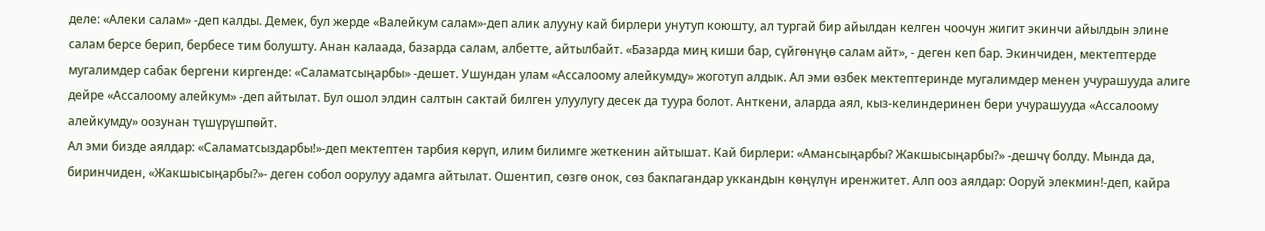деле: «Алеки салам» -деп калды. Демек, бул жерде «Валейкум салам»-деп алик алууну кай бирлери унутуп коюшту, ал тургай бир айылдан келген чоочун жигит экинчи айылдын элине салам берсе берип, бербесе тим болушту. Анан калаада, базарда салам, албетте, айтылбайт. «Базарда миң киши бар, сүйгөнүңө салам айт», - деген кеп бар. Экинчиден, мектептерде мугалимдер сабак бергени киргенде: «Саламатсыңарбы» -дешет. Ушундан улам «Ассалоому алейкумду» жоготуп алдык. Ал эми өзбек мектептеринде мугалимдер менен учурашууда алиге дейре «Ассалоому алейкум» -деп айтылат. Бул ошол элдин салтын сактай билген улуулугу десек да туура болот. Анткени, аларда аял, кыз-келиндеринен бери учурашууда «Ассалоому алейкумду» оозунан түшүрүшпөйт.
Ал эми бизде аялдар: «Саламатсыздарбы!»-деп мектептен тарбия көрүп, илим билимге жеткенин айтышат. Кай бирлери: «Амансыңарбы? Жакшысыңарбы?» -дешчү болду. Мында да, биринчиден, «Жакшысыңарбы?»- деген собол оорулуу адамга айтылат. Ошентип, сөзгө онок, сөз бакпагандар уккандын көңүлүн иренжитет. Алп ооз аялдар: Ооруй элекмин!-деп, кайра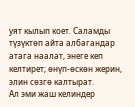уят кылып коет. Саламды түзүктөп айта албагандар атага наалат, энеге кеп келтирет; өнүп-өскөн жерин, элин сөзгө калтырат.
Ал эми жаш келиндер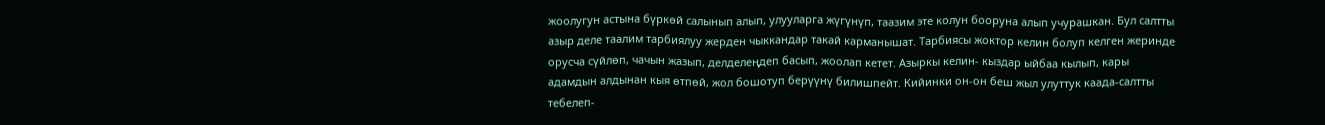жоолугун астына бүркөй салынып алып, улууларга жүгүнүп, таазим эте колун бооруна алып учурашкан. Бул салтты азыр деле таалим тарбиялуу жерден чыккандар такай карманышат. Тарбиясы жоктор келин болуп келген жеринде орусча сүйлөп, чачын жазып, делделеңдеп басып, жоолап кетет. Азыркы келин- кыздар ыйбаа кылып, кары адамдын алдынан кыя өтпөй, жол бошотуп берүүнү билишпейт. Кийинки он-он беш жыл улуттук каада-салтты тебелеп-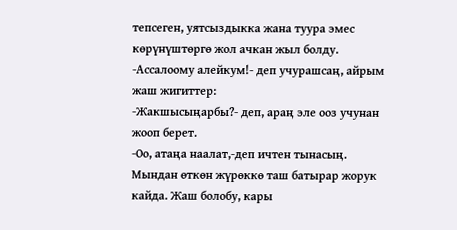тепсеген, уятсыздыкка жана туура эмес көрүнүштөргө жол ачкан жыл болду.
-Ассалоому алейкум!- деп учурашсаң, айрым жаш жигиттер:
-Жакшысыңарбы?- деп, араң эле ооз учунан жооп берет.
-Оо, атаңа наалат,-деп ичтен тынасың. Мындан өткөн жүрөккө таш батырар жорук кайда. Жаш болобу, кары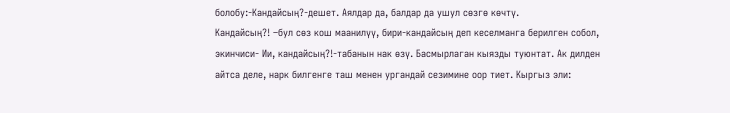болобу:-Кандайсың?-дешет. Аялдар да, балдар да ушул сөзгө көчтү.
Кандайсың?! –бул сөз кош маанилүү, бири-кандайсың деп кеселманга берилген собол, экинчиси- Ии, кандайсың?!-табанын нак өзү. Басмырлаган кыязды туюнтат. Ак дилден айтса деле, нарк билгенге таш менен ургандай сезимине оор тиет. Кыргыз эли: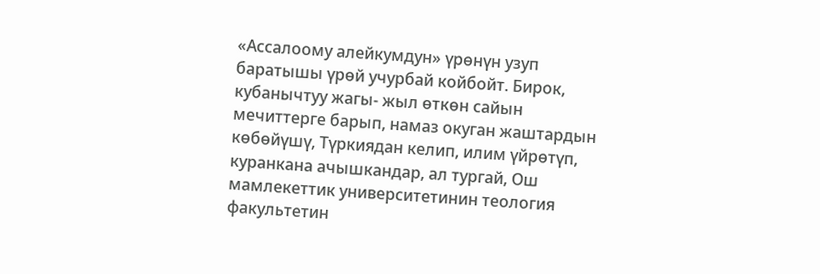«Ассалоому алейкумдун» үрөнүн узуп баратышы үрөй учурбай койбойт. Бирок, кубанычтуу жагы- жыл өткөн сайын мечиттерге барып, намаз окуган жаштардын көбөйүшү, Түркиядан келип, илим үйрөтүп, куранкана ачышкандар, ал тургай, Ош мамлекеттик университетинин теология факультетин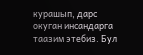курашып, дарс окуган инсандарга таазим этебиз. Бул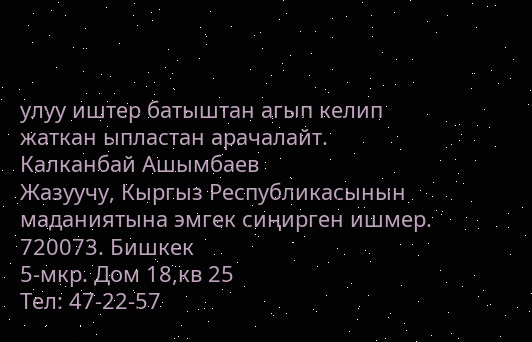улуу иштер батыштан агып келип жаткан ыпластан арачалайт.
Калканбай Ашымбаев
Жазуучу, Кыргыз Республикасынын маданиятына эмгек сиңирген ишмер.
720073. Бишкек
5-мкр. Дом 18,кв 25
Тел: 47-22-57